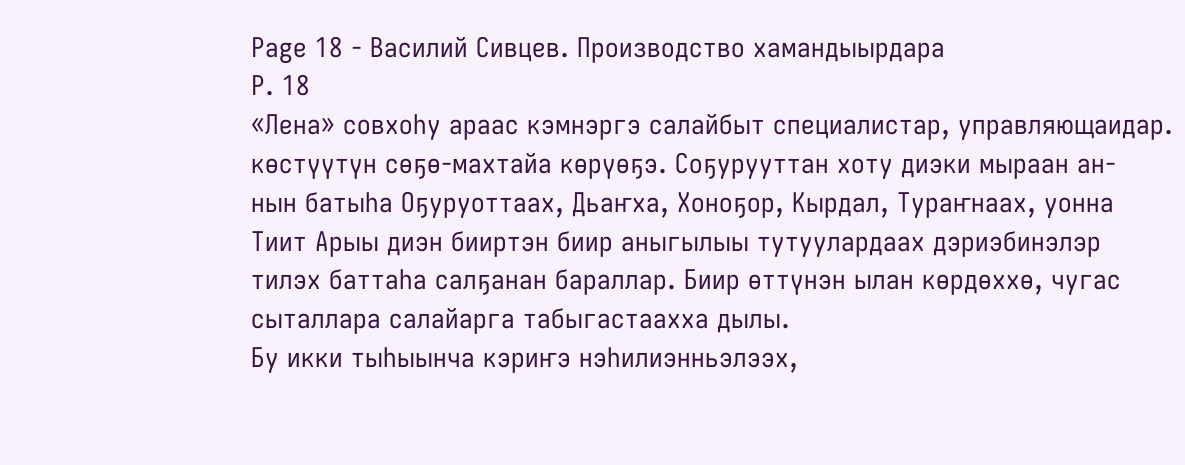Page 18 - Василий Сивцев. Производство хамандыырдара
P. 18
«Лена» совхоһу араас кэмнэргэ салайбыт специалистар, управляющаидар.
көстүүтүн сөҕө-махтайа көрүөҕэ. Соҕурууттан хоту диэки мыраан ан-
нын батыһа Оҕуруоттаах, Дьаҥха, Хоноҕор, Кырдал, Тураҥнаах, уонна
Тиит Арыы диэн бииртэн биир аныгылыы тутуулардаах дэриэбинэлэр
тилэх баттаһа салҕанан бараллар. Биир өттүнэн ылан көрдөххө, чугас
сыталлара салайарга табыгастаахха дылы.
Бу икки тыһыынча кэриҥэ нэһилиэнньэлээх,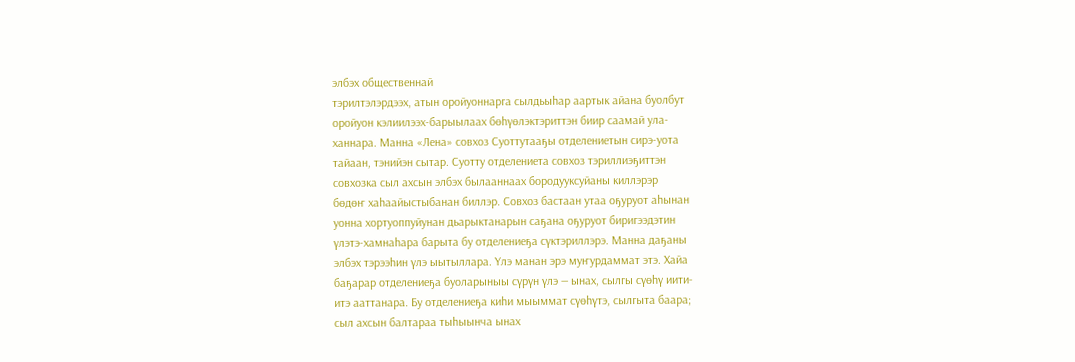элбэх общественнай
тэрилтэлэрдээх, атын оройуоннарга сылдьыһар аартык айана буолбут
оройуон кэлиилээх-барыылаах бөһүөлэктэриттэн биир саамай ула-
ханнара. Манна «Лена» совхоз Суоттутааҕы отделениетын сирэ-уота
тайаан, тэнийэн сытар. Суотту отделениета совхоз тэриллиэҕиттэн
совхозка сыл ахсын элбэх былааннаах бородууксуйаны киллэрэр
бөдөҥ хаһаайыстыбанан биллэр. Совхоз бастаан утаа оҕуруот аһынан
уонна хортуоппуйунан дьарыктанарын саҕана оҕуруот биригээдэтин
үлэтэ-хамнаһара барыта бу отделениеҕа сүктэриллэрэ. Манна даҕаны
элбэх тэрээһин үлэ ыытыллара. Үлэ манан эрэ муҥурдаммат этэ. Хайа
баҕарар отделениеҕа буоларыныы сүрүн үлэ — ынах, сылгы сүөһү иити-
итэ ааттанара. Бу отделениеҕа киһи мыыммат сүөһүтэ, сылгыта баара;
сыл ахсын балтараа тыһыынча ынах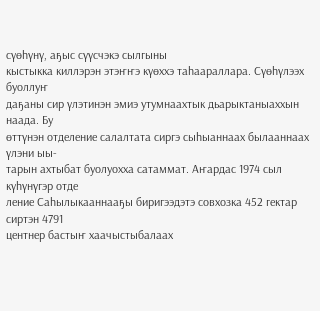сүөһүнү, аҕыс сүүсчэкэ сылгыны
кыстыкка киллэрэн этэҥҥэ күөххэ таһаараллара. Сүөһүлээх буоллуҥ
даҕаны сир үлэтинэн эмиэ утумнаахтык дьарыктаныаххын наада. Бу
өттүнэн отделение салалтата сиргэ сыһыаннаах былааннаах үлэни ыы-
тарын ахтыбат буолуохха сатаммат. Аҥардас 1974 сыл күһүнүгэр отде
ление Саһылыкааннааҕы биригээдэтэ совхозка 452 гектар сиртэн 4791
центнер бастыҥ хаачыстыбалаах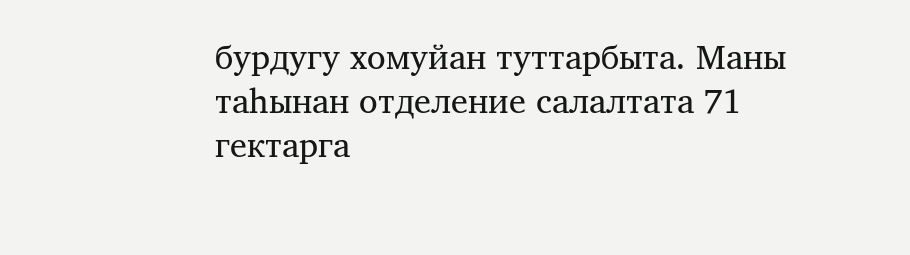бурдугу хомуйан туттарбыта. Маны
таһынан отделение салалтата 71 гектарга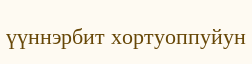үүннэрбит хортуоппуйун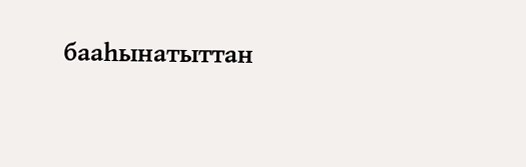бааһынатыттан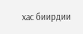хас биирдии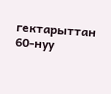гектарыттан 60-нуу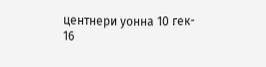центнери уонна 10 гек-
16